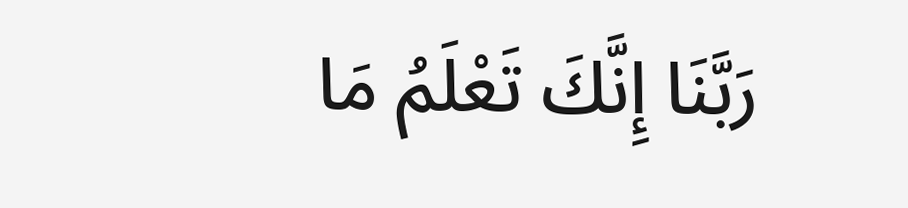رَبَّنَا إِنَّكَ تَعْلَمُ مَا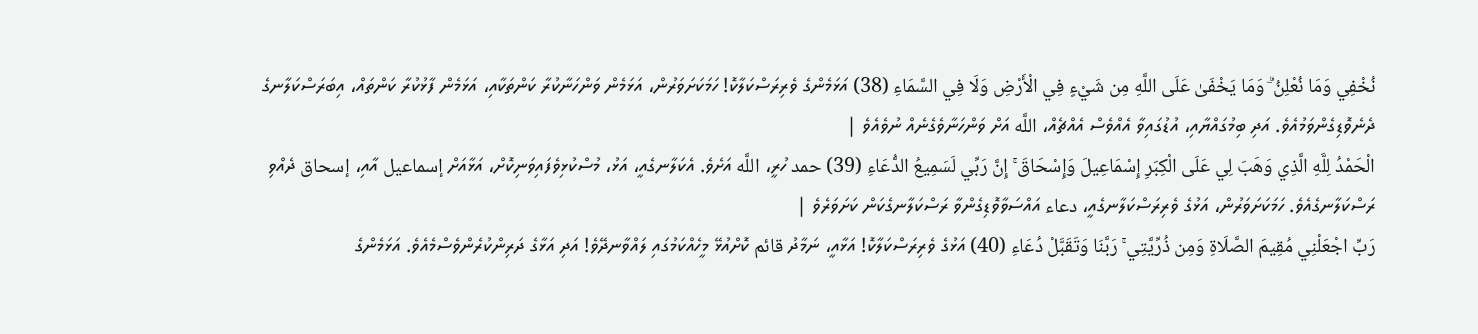نُخْفِي وَمَا نُعْلِنُ ۗ وَمَا يَخْفَىٰ عَلَى اللَّهِ مِن شَيْءٍ فِي الْأَرْضِ وَلَا فِي السَّمَاءِ (38) އަޅަމެންގެ ވެރިރަސްކަލާކޮ! ހަމަކަށަވަރުން، އަޅަމެން ވަންހަނާކުރާ ކަންތަކާއި، އަޅަމެން ފާޅުކުރާ ކަންތައް، އިބަރަސްކަލާނގެ ދެނެވޮޑިގެންވަމުއެވެ. އަދި ބިމުގައްޔާއި، އުޑުގައިވާ އެއްވެސް އެއްޗެއް، اللَّه އަށް ވަންހަނާވެގެނެއް ނުވެއެވެ |
الْحَمْدُ لِلَّهِ الَّذِي وَهَبَ لِي عَلَى الْكِبَرِ إِسْمَاعِيلَ وَإِسْحَاقَ ۚ إِنَّ رَبِّي لَسَمِيعُ الدُّعَاءِ (39) حمد ހުރީ، اللَّه އަށެވެ. އެކަލާނގެއީ، އަޅު، މުސްކުޅިވެފައިވަނިކޮށް، އަޅާއަށް إسماعيل އާއި، إسحاق ދެއްވި ރަސްކަލާނގެއެވެ. ހަމަކަށަވަރުން، އަޅުގެ ވެރިރަސްކަލާނގެއީ، دعاء އައްސަވާވޮޑިގެންވާ ރަސްކަލާނގެކަން ކަށަވަރެވެ |
رَبِّ اجْعَلْنِي مُقِيمَ الصَّلَاةِ وَمِن ذُرِّيَّتِي ۚ رَبَّنَا وَتَقَبَّلْ دُعَاءِ (40) އަޅުގެ ވެރިރަސްކަލާކޮ! އަޅާއީ، ނަމާދު قائم ކޮށްއުޅޭ މީހެއްކަމުގައި ލައްވާނދޭވެ! އަދި އަޅާގެ ދަރިންކުރެންވެސްމެއެވެ. އަޅަމެންގެ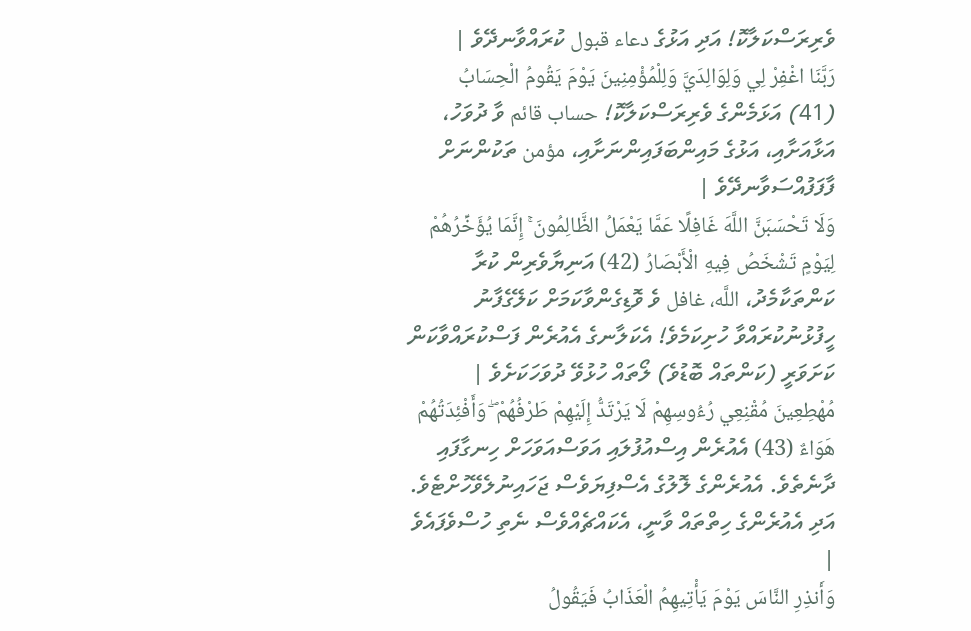ވެރިރަސްކަލާކޮ! އަދި އަޅުގެ دعاء قبول ކުރައްވާނދޭވެ |
رَبَّنَا اغْفِرْ لِي وَلِوَالِدَيَّ وَلِلْمُؤْمِنِينَ يَوْمَ يَقُومُ الْحِسَابُ (41) އަޅަމެންގެ ވެރިރަސްކަލާކޮ! حساب قائم ވާ ދުވަހު، އަޅާއަށާއި، އަޅުގެ މައިންބަފައިންނަށާއި، مؤمن ތަކުންނަށް ފާފަފުއްސަވާނދޭވެ |
وَلَا تَحْسَبَنَّ اللَّهَ غَافِلًا عَمَّا يَعْمَلُ الظَّالِمُونَ ۚ إِنَّمَا يُؤَخِّرُهُمْ لِيَوْمٍ تَشْخَصُ فِيهِ الْأَبْصَارُ (42) އަނިޔާވެރިން ކުރާ ކަންތަކާމެދު، اللَّه، غافل ވެ ވޮޑިގެންވާކަމަށް ކަލޭގެފާނު ހީފުޅުނުކުރައްވާ ހުށިކަމެވެ! އެކަލާނގެ އެއުރެން ފަސްކުރައްވާކަން ކަށަވަރީ (ކަންތައް ބޮޑުވެ) ލޯތައް ހުޅުވޭ ދުވަހަކަށެވެ |
مُهْطِعِينَ مُقْنِعِي رُءُوسِهِمْ لَا يَرْتَدُّ إِلَيْهِمْ طَرْفُهُمْ ۖ وَأَفْئِدَتُهُمْ هَوَاءٌ (43) އެއުރެން އިސްއުފުލައި އަވަސްއަވަހަށް ހިނގާފައި ދާނެތެވެ. އެއުރެންގެ ލޮލުގެ އެސްފިޔަވެސް ޖަހައިނުލެވޭހުށްޓެވެ. އަދި އެއުރެންގެ ހިތްތައް ވާނީ، އެކައްޗެއްވެސް ނެތި ހުސްވެފައެވެ |
وَأَنذِرِ النَّاسَ يَوْمَ يَأْتِيهِمُ الْعَذَابُ فَيَقُولُ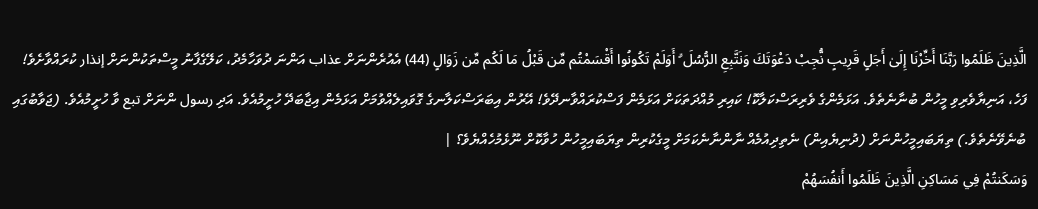الَّذِينَ ظَلَمُوا رَبَّنَا أَخِّرْنَا إِلَىٰ أَجَلٍ قَرِيبٍ نُّجِبْ دَعْوَتَكَ وَنَتَّبِعِ الرُّسُلَ ۗ أَوَلَمْ تَكُونُوا أَقْسَمْتُم مِّن قَبْلُ مَا لَكُم مِّن زَوَالٍ (44) އެއުރެންނަށް عذاب އަންނަ ދުވަހާމެދު، ކަލޭގެފާނު މީސްތަކުންނަށް إنذار ކުރައްވާށެވެ! ފަހެ، އަނިޔާވެރިވި މީހުން ބުނާނެތެވެ. އަޅަމެންގެ ވެރިރަސްކަލާކޮ! ކައިރި މުއްދަތަކަށް އަޅަމެން ފަސްކުރައްވާނދޭވެ! އޭރުން އިބަރަސްކަލާނގެ ގޮވައިލެއްވުމަށް އަޅަމެން އިޖާބަދޭ ހުށީމުއެވެ. އަދި رسول ންނަށް تبع ވާ ހުށީމުއެވެ. (ޖަވާބުގައި ބުނެވޭނެތެވެ.) ތިޔަބައިމީހުންނަށް (ދުނިޔެއިން) ނެތިދިއުމެއް ނާންނާނެކަމަށް މީގެކުރިން ތިޔަބައިމީހުން ހުވާކޮށް ނޫޅެމުހެއްޔެވެ؟ |
وَسَكَنتُمْ فِي مَسَاكِنِ الَّذِينَ ظَلَمُوا أَنفُسَهُمْ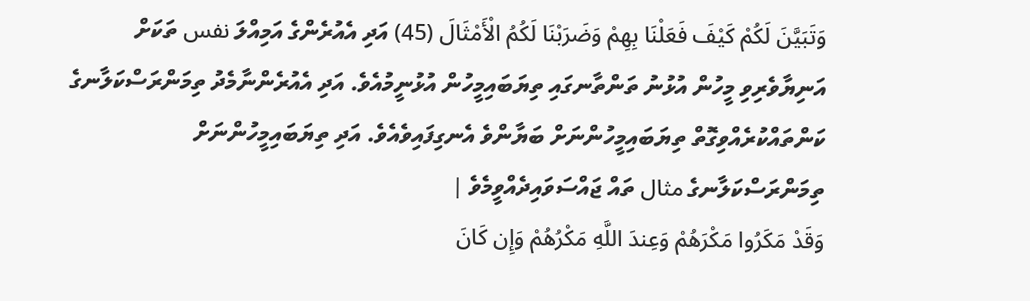وَتَبَيَّنَ لَكُمْ كَيْفَ فَعَلْنَا بِهِمْ وَضَرَبْنَا لَكُمُ الْأَمْثَالَ (45) އަދި އެއުރެންގެ އަމިއްލަ نفس ތަކަށް އަނިޔާވެރިވި މީހުން އުޅުނު ތަންތާނގައި ތިޔަބައިމީހުން އުޅުނީމުއެވެ. އަދި އެއުރެންނާމެދު ތިމަންރަސްކަލާނގެ ކަންތައްކުރެއްވިގޮތް ތިޔަބައިމީހުންނަށް ބަޔާންވެ އެނގިފައިވެއެވެ. އަދި ތިޔަބައިމީހުންނަށް ތިމަންރަސްކަލާނގެ مثال ތައް ޖައްސަވައިދެއްވީމެވެ |
وَقَدْ مَكَرُوا مَكْرَهُمْ وَعِندَ اللَّهِ مَكْرُهُمْ وَإِن كَانَ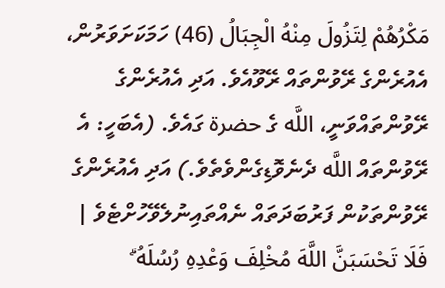مَكْرُهُمْ لِتَزُولَ مِنْهُ الْجِبَالُ (46) ހަމަކަށަވަރުން، އެއުރެންގެ ރޭވުންތައް ރޭވޫއެވެ. އަދި އެއުރެންގެ ރޭވުންތައްވަނީ، اللَّه ގެ حضرة ގައެވެ. (އެބަހީ: އެ ރޭވުންތައް اللَّه ދެނެވޮޑިގެންވެތެވެ.) އަދި އެއުރެންގެ ރޭވުންތަކުން ފަރުބަދަތައް ނެއްތައިނުލެވޭހުށްޓެވެ |
فَلَا تَحْسَبَنَّ اللَّهَ مُخْلِفَ وَعْدِهِ رُسُلَهُ ۗ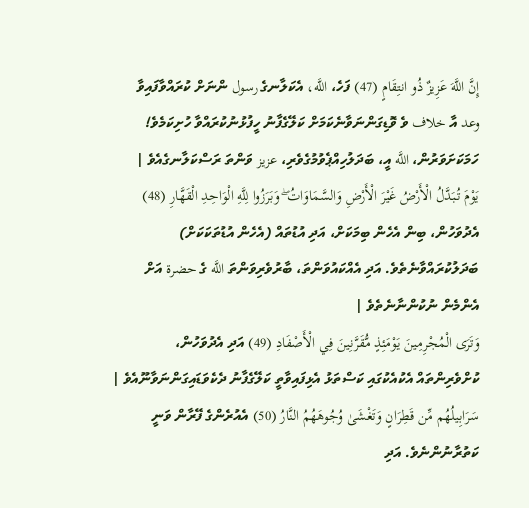إِنَّ اللَّهَ عَزِيزٌ ذُو انتِقَامٍ (47) ފަހެ، اللَّه، އެކަލާނގެ رسول ންނަށް ކުރައްވާފައިވާ وعد އާ خلاف ވެ ވޮޑިގަންނަވާނެކަމަށް ކަލޭގެފާނު ހީފުޅުނުކުރައްވާ ހުށިކަމެވެ! ހަމަކަށަވަރުން، اللَّه އީ، ބަދަލުހިއްޕެވުމުގެވެރި، عزيز ވަންތަ ރަސްކަލާނގެއެވެ |
يَوْمَ تُبَدَّلُ الْأَرْضُ غَيْرَ الْأَرْضِ وَالسَّمَاوَاتُ ۖ وَبَرَزُوا لِلَّهِ الْوَاحِدِ الْقَهَّارِ (48) އެދުވަހުން، ބިން އެހެން ބިމަކަށް، އަދި އުޑުތައް (އެހެން އުޑުތަކަކަށް) ބަދަލުކުރައްވާނެތެވެ. އަދި އެއްކައުވަންތަ، ބާރުވެރިވަންތަ اللَّه ގެ حضرة އަށް އެންމެން ނުކުންނާނެތެވެ |
وَتَرَى الْمُجْرِمِينَ يَوْمَئِذٍ مُّقَرَّنِينَ فِي الْأَصْفَادِ (49) އަދި އެދުވަހުން، ކުށްވެރިންތައް އެކުއެކުގައި ކަސްތަޅު އެޅިފައިވާތީ ކަލޭގެފާނު ދެކެވަޑައިގަންނަވާނޫއެވެ |
سَرَابِيلُهُم مِّن قَطِرَانٍ وَتَغْشَىٰ وُجُوهَهُمُ النَّارُ (50) އެއުރެންގެ ފޭރާން ވަނީ ކަތުރާނުންނެވެ. އަދި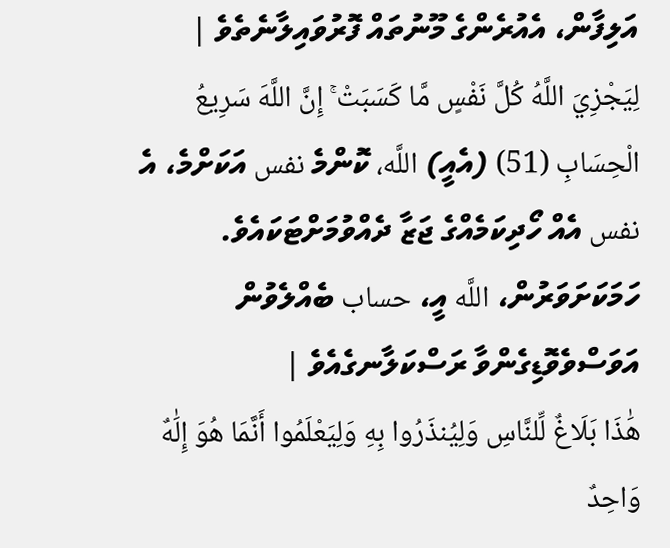އަލިފާން، އެއުރެންގެ މޫނުތައް ފޮރުވައިލާނެތެވެ |
لِيَجْزِيَ اللَّهُ كُلَّ نَفْسٍ مَّا كَسَبَتْ ۚ إِنَّ اللَّهَ سَرِيعُ الْحِسَابِ (51) (އެއީ) اللَّه، ކޮންމެ نفس އަކަށްމެ، އެ نفس އެއް ހޯދިކަމެއްގެ ޖަޒާ ދެއްވުމަށްޓަކައެވެ. ހަމަކަށަވަރުން، اللَّه އީ، حساب ބެއްލެވުން އަވަސްވެވޮޑިގެންވާ ރަސްކަލާނގެއެވެ |
هَٰذَا بَلَاغٌ لِّلنَّاسِ وَلِيُنذَرُوا بِهِ وَلِيَعْلَمُوا أَنَّمَا هُوَ إِلَٰهٌ وَاحِدٌ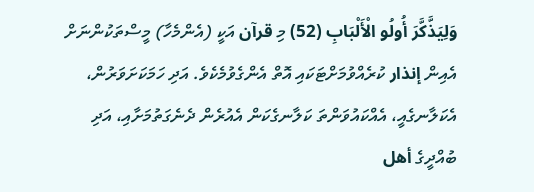وَلِيَذَّكَّرَ أُولُو الْأَلْبَابِ (52) މި قرآن އަކީ (އެންމެހާ) މީސްތަކުންނަށް އެއިން إنذار ކުރެއްވުމަށްޓަކައި އޮތް އެންގެވުމެކެވެ. އަދި ހަމަކަށަވަރުން، އެކަލާނގެއީ، އެއްކައުވަންތަ ކަލާނގެކަން އެއުރެން ދެނެގަތުމަށާއި، އަދި ބުއްދީގެ أهل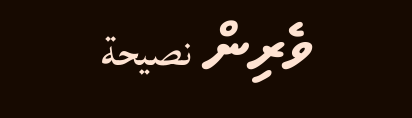ވެރިން نصيحة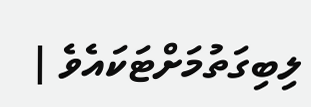ލިބިގަތުމަށްޓަކައެވެ |